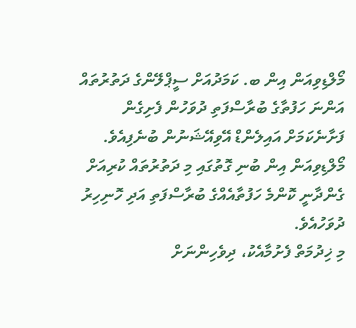މޯލްޑިވިއަން އިން ބ. ކަމަދުއަށް ސީޕްލޭންގެ ދަތުރުތައް އަންނަ ހަފުތާގެ ބުރާސްފަތި ދުވަހުން ފެށިގެން ފަށާނެކަމަށް އައިލެންޑް އޭވިއޭޝަނުން ބުނެފިއެވެ.
މޯލްޑިވިއަން އިން ބުނި ގޮތުގައި މި ދަތުރުތައް ކުރިއަށް ގެންދާނީ ކޮންމެ ހަފުތާއެއްގެ ބުރާސްފަތި އަދި ހޮނިހިރު ދުވަހުއެވެ.
މި ޚިދުމަތް ފެށުމާއެކު، ދިވެހިންނަށް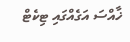ޚާއްސަ އަގެއްގައި ޓިކެޓް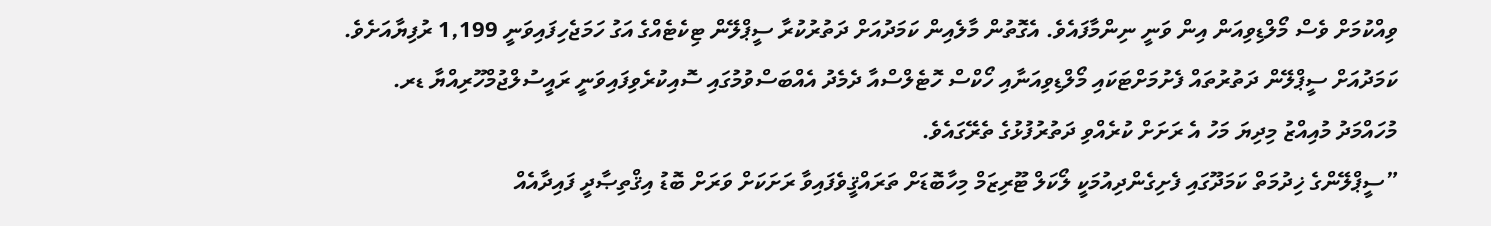ވިއްކުމަށް ވެސް މޯލްޑިވިއަން އިން ވަނީ ނިންމާފައެވެ. އެގޮތުން މާލެއިން ކަމަދުއަށް ދަތުރުކުރާ ސީޕްލޭން ޓިކެޓެއްގެ އަގު ހަމަޖެހިފައިވަނީ 1,199 ރުފިޔާއަށެވެ.
ކަމަދުއަށް ސީޕްލޭން ދަތުރުތައް ފެށުމަށްޓަކައި މޯލްޑިވިއަނާއި ހޯކްސް ހޮޓެލްސްއާ ދެމެދު އެއްބަސްވުމުގައި ސޮއިކުރެވިފައިވަނީ ރައީސުލްޖުމްހޫރިއްޔާ ޑރ. މުހައްމަދު މުއިއްޒު މިދިޔަ މަހު އެ ރަށަށް ކުރެއްވި ދަތުރުފުޅުގެ ތެރޭގައެވެ.
”ސީޕްލޭންގެ ޚިދުމަތް ކަމަދޫގައި ފެށިގެންދިއުމަކީ ލޯކަލް ޓޫރިޒަމް މިހާބޮޑަށް ތަރައްޤީވެފައިވާ ރަށަކަށް ވަރަށް ބޮޑު އިޤްތިޞާދީ ފައިދާއެއް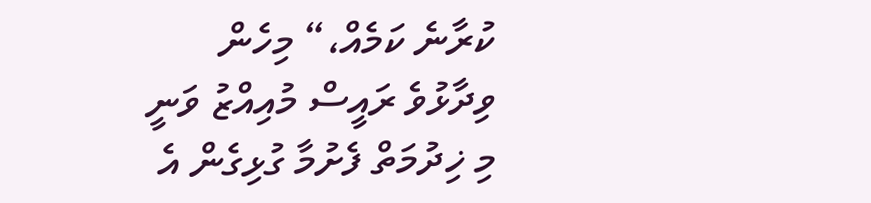ކުރާނެ ކަމެއް،“ މިހެން ވިދާޅުވެ ރައީސް މުއިއްޒު ވަނީ މި ޚިދުމަތް ފެށުމާ ގުޅިގެން އެ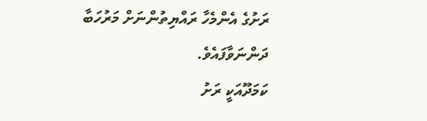ރަށުގެ އެންމެހާ ރައްޔިތުންނަށް މަރުހަބާ ދަންނަވާފައެވެ.
ކަމަދޫއަކީ ރަށު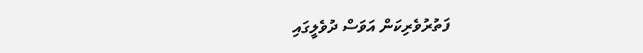ފަތުރުވެރިކަން އަވަސް ދުވެލީގައި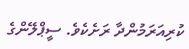ކުރިއަރަމުންދާ ރަށެކެވެ. ސީޕްލޭންގެ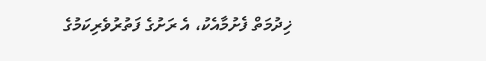ޚިދުމަތް ފެށުމާއެކު، އެ ރަށުގެ ފަތުރުވެރިކަމުގެ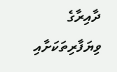ދާއިރާގެ ވިޔަފާރިތަކަށާއި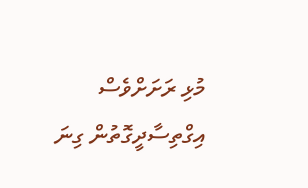މުޅި ރަށަށްވެސް އިގްތިސާދީގޮތުން ގިނަ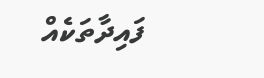ފައިދާތަކެއް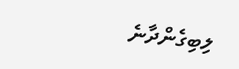ލިބިގެންދާނެ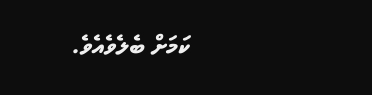ކަމަށް ބެލެވެއެވެ.